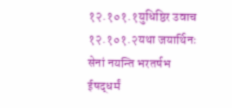१२.१०१.१युधिष्ठिर उवाच
१२.१०१.२यथा जयार्थिनः सेनां नयन्ति भरतर्षभ
ईषद्धर्मं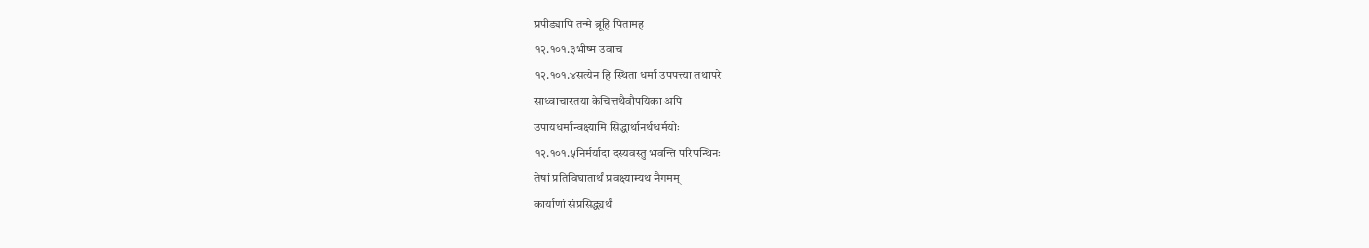प्रपीड्यापि तन्मे ब्रूहि पितामह
१२.१०१.३भीष्म उवाच
१२.१०१.४सत्येन हि स्थिता धर्मा उपपत्त्या तथापरे
साध्वाचारतया केचित्तथैवौपयिका अपि
उपायधर्मान्वक्ष्यामि सिद्धार्थानर्थधर्मयोः
१२.१०१.५निर्मर्यादा दस्यवस्तु भवन्ति परिपन्थिनः
तेषां प्रतिविघातार्थं प्रवक्ष्याम्यथ नैगमम्
कार्याणां संप्रसिद्ध्यर्थं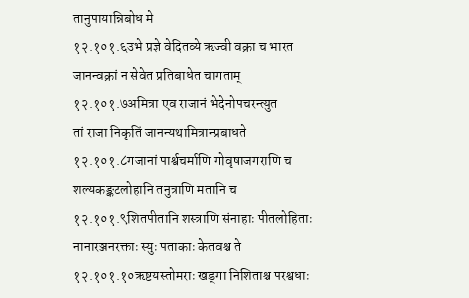तानुपायान्निबोध मे
१२.१०१.६उभे प्रज्ञे वेदितव्ये ऋज्वी वक्रा च भारत
जानन्वक्रां न सेवेत प्रतिबाधेत चागताम्
१२.१०१.७अमित्रा एव राजानं भेदेनोपचरन्त्युत
तां राजा निकृतिं जानन्यथामित्रान्प्रबाधते
१२.१०१.८गजानां पार्श्वचर्माणि गोवृषाजगराणि च
शल्यकङ्कटलोहानि तनुत्राणि मतानि च
१२.१०१.९शितपीतानि शस्त्राणि संनाहाः पीतलोहिताः
नानारञ्जनरक्ताः स्युः पताकाः केतवश्च ते
१२.१०१.१०ऋष्टयस्तोमराः खड्गा निशिताश्च परश्वधाः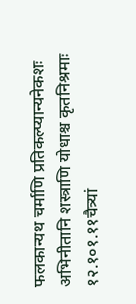फलकान्यथ चर्माणि प्रतिकल्प्यान्यनेकशः
अभिनीतानि शस्त्राणि योधाश्च कृतनिश्रमाः
१२.१०१.११चैत्र्यां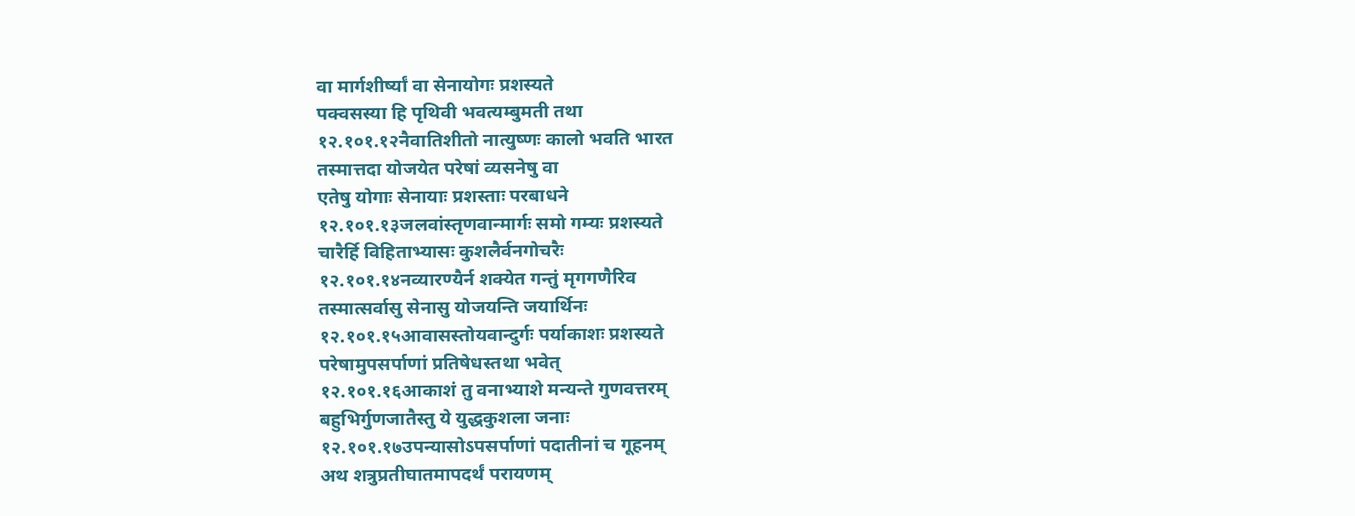वा मार्गशीर्ष्यां वा सेनायोगः प्रशस्यते
पक्वसस्या हि पृथिवी भवत्यम्बुमती तथा
१२.१०१.१२नैवातिशीतो नात्युष्णः कालो भवति भारत
तस्मात्तदा योजयेत परेषां व्यसनेषु वा
एतेषु योगाः सेनायाः प्रशस्ताः परबाधने
१२.१०१.१३जलवांस्तृणवान्मार्गः समो गम्यः प्रशस्यते
चारैर्हि विहिताभ्यासः कुशलैर्वनगोचरैः
१२.१०१.१४नव्यारण्यैर्न शक्येत गन्तुं मृगगणैरिव
तस्मात्सर्वासु सेनासु योजयन्ति जयार्थिनः
१२.१०१.१५आवासस्तोयवान्दुर्गः पर्याकाशः प्रशस्यते
परेषामुपसर्पाणां प्रतिषेधस्तथा भवेत्
१२.१०१.१६आकाशं तु वनाभ्याशे मन्यन्ते गुणवत्तरम्
बहुभिर्गुणजातैस्तु ये युद्धकुशला जनाः
१२.१०१.१७उपन्यासोऽपसर्पाणां पदातीनां च गूहनम्
अथ शत्रुप्रतीघातमापदर्थं परायणम्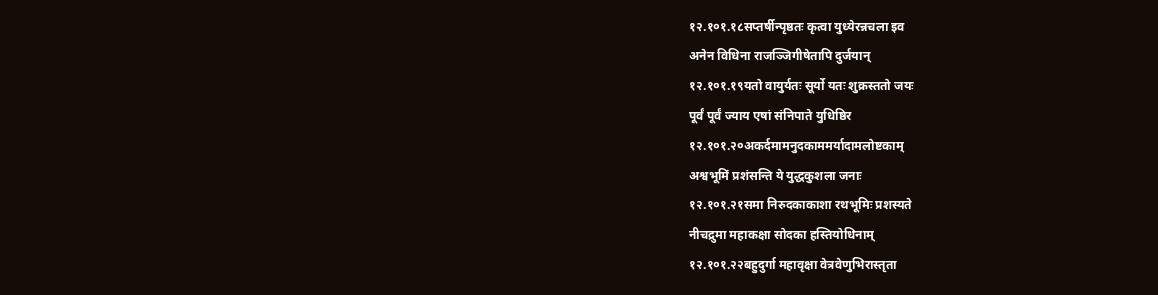१२.१०१.१८सप्तर्षीन्पृष्ठतः कृत्वा युध्येरन्नचला इव
अनेन विधिना राजञ्जिगीषेतापि दुर्जयान्
१२.१०१.१९यतो वायुर्यतः सूर्यो यतः शुक्रस्ततो जयः
पूर्वं पूर्वं ज्याय एषां संनिपाते युधिष्ठिर
१२.१०१.२०अकर्दमामनुदकाममर्यादामलोष्टकाम्
अश्वभूमिं प्रशंसन्ति ये युद्धकुशला जनाः
१२.१०१.२१समा निरुदकाकाशा रथभूमिः प्रशस्यते
नीचद्रुमा महाकक्षा सोदका हस्तियोधिनाम्
१२.१०१.२२बहुदुर्गा महावृक्षा वेत्रवेणुभिरास्तृता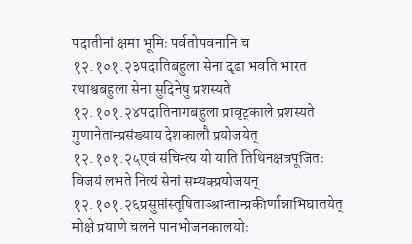पदातीनां क्षमा भूमिः पर्वतोपवनानि च
१२.१०१.२३पदातिबहुला सेना दृढा भवति भारत
रथाश्वबहुला सेना सुदिनेषु प्रशस्यते
१२.१०१.२४पदातिनागबहुला प्रावृट्काले प्रशस्यते
गुणानेतान्प्रसंख्याय देशकालौ प्रयोजयेत्
१२.१०१.२५एवं संचिन्त्य यो याति तिथिनक्षत्रपूजितः
विजयं लभते नित्यं सेनां सम्यक्प्रयोजयन्
१२.१०१.२६प्रसुप्तांस्तृषिताञ्श्रान्तान्प्रकीर्णान्नाभिघातयेत्
मोक्षे प्रयाणे चलने पानभोजनकालयोः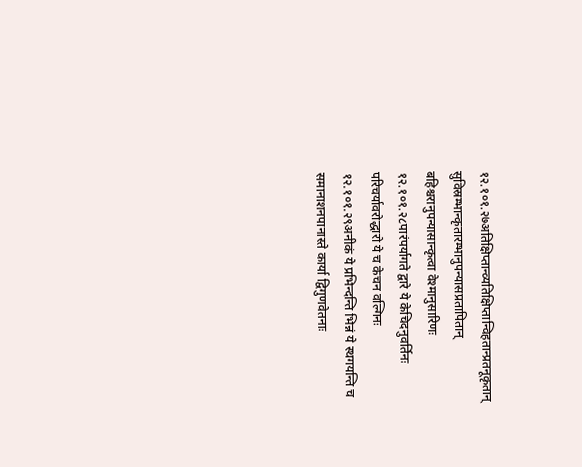१२.१०१.२७अतिक्षिप्तान्व्यतिक्षिप्तान्विहतान्प्रतनूकृतान्
सुविस्रम्भान्कृतारम्भानुपन्यासप्रतापितान्
बहिश्चरानुपन्यासान्कृत्वा वेश्मानुसारिणः
१२.१०१.२८पारंपर्यागते द्वारे ये केचिदनुवर्तिनः
परिचर्यावरोद्धारो ये च केचन वल्गिनः
१२.१०१.२९अनीकं ये प्रभिन्दन्ति भिन्नं ये स्थगयन्ति च
समानाशनपानास्ते कार्या द्विगुणवेतनाः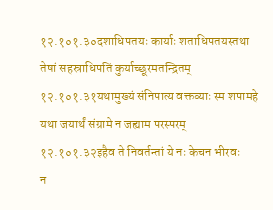१२.१०१.३०दशाधिपतयः कार्याः शताधिपतयस्तथा
तेषां सहस्राधिपतिं कुर्याच्छूरमतन्द्रितम्
१२.१०१.३१यथामुख्यं संनिपात्य वक्तव्याः स्म शपामहे
यथा जयार्थं संग्रामे न जह्याम परस्परम्
१२.१०१.३२इहैव ते निवर्तन्तां ये नः केचन भीरवः
न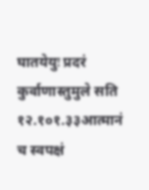घातयेयुः प्रदरं कुर्वाणास्तुमुले सति
१२.१०१.३३आत्मानं च स्वपक्षं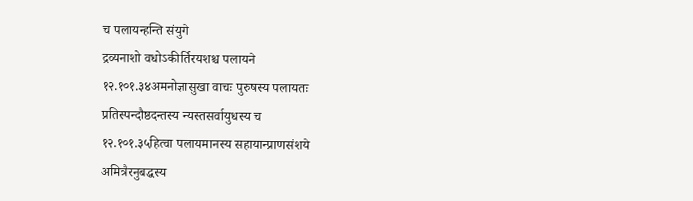च पलायन्हन्ति संयुगे
द्रव्यनाशो वधोऽकीर्तिरयशश्च पलायने
१२.१०१.३४अमनोज्ञासुखा वाचः पुरुषस्य पलायतः
प्रतिस्पन्दौष्ठदन्तस्य न्यस्तसर्वायुधस्य च
१२.१०१.३५हित्वा पलायमानस्य सहायान्प्राणसंशये
अमित्रैरनुबद्धस्य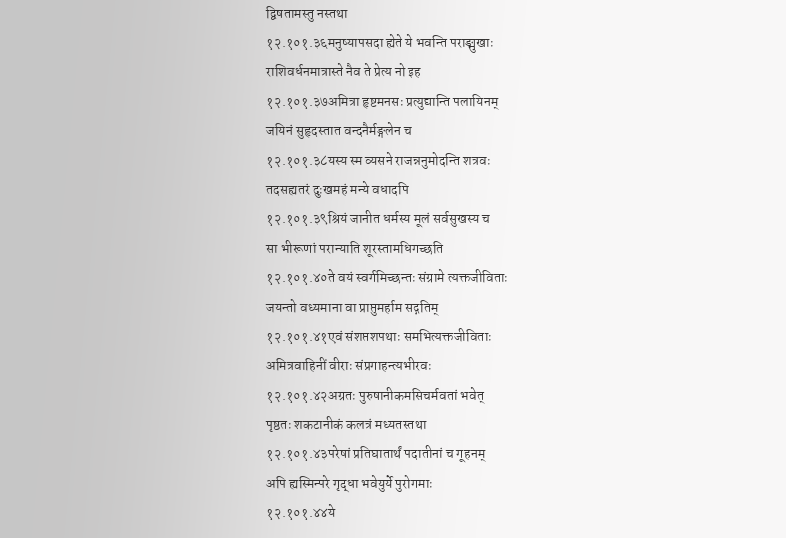द्विषतामस्तु नस्तथा
१२.१०१.३६मनुष्यापसदा ह्येते ये भवन्ति पराङ्मुखाः
राशिवर्धनमात्रास्ते नैव ते प्रेत्य नो इह
१२.१०१.३७अमित्रा हृष्टमनसः प्रत्युद्यान्ति पलायिनम्
जयिनं सुहृदस्तात वन्दनैर्मङ्गलेन च
१२.१०१.३८यस्य स्म व्यसने राजन्ननुमोदन्ति शत्रवः
तदसह्यतरं दुःखमहं मन्ये वधादपि
१२.१०१.३९श्रियं जानीत धर्मस्य मूलं सर्वसुखस्य च
सा भीरूणां परान्याति शूरस्तामधिगच्छति
१२.१०१.४०ते वयं स्वर्गमिच्छन्तः संग्रामे त्यक्तजीविताः
जयन्तो वध्यमाना वा प्राप्तुमर्हाम सद्गतिम्
१२.१०१.४१एवं संशप्तशपथाः समभित्यक्तजीविताः
अमित्रवाहिनीं वीराः संप्रगाहन्त्यभीरवः
१२.१०१.४२अग्रतः पुरुषानीकमसिचर्मवतां भवेत्
पृष्ठतः शकटानीकं कलत्रं मध्यतस्तथा
१२.१०१.४३परेषां प्रतिघातार्थं पदातीनां च गूहनम्
अपि ह्यस्मिन्परे गृद्धा भवेयुर्ये पुरोगमाः
१२.१०१.४४ये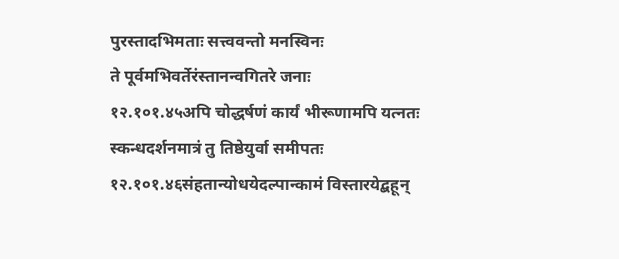पुरस्तादभिमताः सत्त्ववन्तो मनस्विनः
ते पूर्वमभिवर्तेरंस्तानन्वगितरे जनाः
१२.१०१.४५अपि चोद्धर्षणं कार्यं भीरूणामपि यत्नतः
स्कन्धदर्शनमात्रं तु तिष्ठेयुर्वा समीपतः
१२.१०१.४६संहतान्योधयेदल्पान्कामं विस्तारयेद्बहून्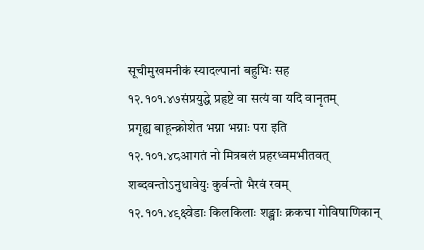सूचीमुखमनीकं स्यादल्पानां बहुभिः सह
१२.१०१.४७संप्रयुद्धे प्रहृष्टे वा सत्यं वा यदि वानृतम्
प्रगृह्य बाहून्क्रोशेत भग्ना भग्नाः परा इति
१२.१०१.४८आगतं नो मित्रबलं प्रहरध्वमभीतवत्
शब्दवन्तोऽनुधावेयुः कुर्वन्तो भैरवं रवम्
१२.१०१.४९क्ष्वेडाः किलकिलाः शङ्खाः क्रकचा गोविषाणिकान्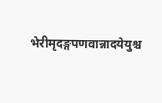भेरीमृदङ्गपणवान्नादयेयुश्च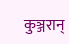कुञ्जरान्